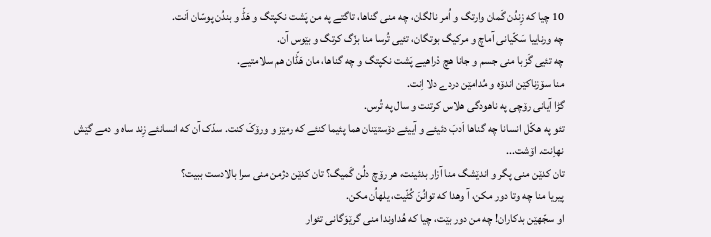10 چیا که زِندُن گَمان وارتگ و اُمر نالگان، چه منی گناها، تاگتے په من پَشت نکپتگ و هَڈّ و بندُن پوسّان اَنت.
چه ورناییا سَکّیانی آماچ و مرکیگ بوتگان، تئیی تُرسا منا بزّگ کرتگ و بێوس آن.
چه تئیی گَزبا منی جسم و جانا هچ دْراهیے پَشت نکپتگ و چه گناها، مان هَڈّان هم سلامتیے.
منا سۆزناکێن اندۆه و مُدامێن دردے دلا اِنت.
گڑا آیانی رۆچی په ناهودگی هلاس کرتنت و سال په تُرس.
تئو په هکّل انسانا چه گناها اَدبَ دئیئے و آییئے دۆستێنان هما پئیما کنئے که رمێز و ورۆکَ کنت. سدّک آن که انسانئے زِند ساه و دمے گێش نهاِنت. اۆشت...
تان کدێن منی پگر و اندێشگ منا آزار بدئینت، هر رۆچ دلُن گَمیگ؟ تان کدێن دژمن منی سرا بالادست ببیت؟
پیریا منا چه وتا دور مکن، آ وهدا که توانُنَ کُٹّیت، یلهاُن مکن.
او سجّهێن بدکاران! چه من دور بێت، چیا که هُداوندا منی گرێوَگانی تئوار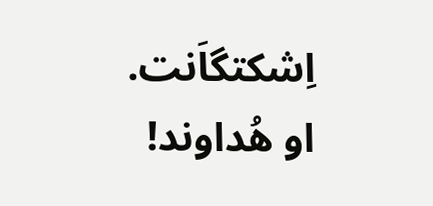اِشکتگاَنت.
او هُداوند!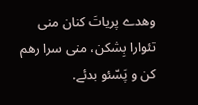وهدے پریاتَ کنان منی تئوارا بِشکن، منی سرا رهم کن و پَسّئو بدئے.